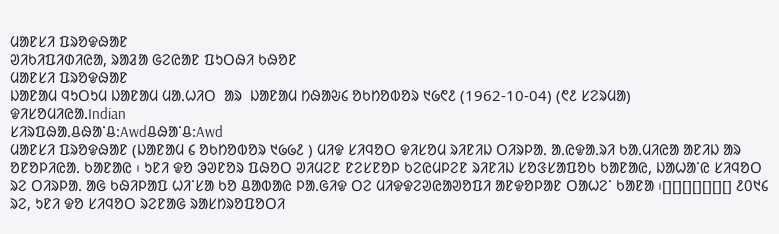ᱢᱟᱱᱥᱤ ᱯᱨᱚᱫᱷᱟᱱ
ᱣᱤᱠᱤᱯᱤᱰᱤᱭᱟ, ᱨᱟᱲᱟ ᱜᱮᱭᱟᱱ ᱯᱩᱛᱷᱤ ᱠᱷᱚᱱ
ᱢᱟᱱᱥᱤ ᱯᱨᱚᱫᱷᱟᱱ
ᱡᱟᱱᱟᱢ ᱧᱩᱛᱩᱢ ᱡᱟᱱᱟᱢ ᱢᱟᱹᱦᱤᱛ  ᱟᱨ  ᱡᱟᱱᱟᱢ ᱴᱷᱟᱶ᱔ ᱚᱠᱴᱚᱵᱚᱨ ᱑᱙᱖᱒ (1962-10-04) (᱖᱒ ᱥᱮᱨᱢᱟ)
ᱫᱤᱥᱚᱢᱤᱭᱟᱹIndian
ᱥᱤᱨᱯᱷᱟᱹᱪᱷᱟᱸᱪ:Awdᱪᱷᱟᱸᱪ:Awd
ᱢᱟᱱᱥᱤ ᱯᱨᱚᱫᱷᱟᱱ (ᱡᱟᱱᱟᱢ ᱔ ᱚᱠᱴᱚᱵᱚᱨ ᱑᱙᱙᱒ ) ᱢᱤᱫ ᱥᱤᱧᱚᱛ ᱫᱤᱥᱚᱢ ᱨᱤᱱᱤᱡ ᱛᱤᱨᱞᱟᱹ ᱟᱹᱭᱫᱟᱹᱨᱤ ᱠᱟᱹᱢᱤᱭᱟ ᱟᱱᱤᱡ ᱟᱨ ᱚᱱᱚᱞᱤᱭᱟᱹ ᱠᱟᱱᱟᱭ ᱾ ᱩᱱᱤ ᱫᱚ ᱳᱣᱱᱚᱨ ᱯᱷᱚᱛ ᱣᱤᱢᱮᱱ ᱱᱮᱥᱱᱚᱞ ᱠᱮᱭᱢᱞᱮᱱ ᱨᱤᱱᱤᱡ ᱥᱚᱝᱥᱟᱯᱚᱠ ᱠᱟᱱᱟᱭ, ᱡᱟᱦᱟᱸᱭ ᱥᱤᱧᱚᱛ ᱨᱮ ᱛᱤᱨᱞᱟᱹ ᱟᱜ ᱠᱷᱤᱞᱟᱯ ᱦᱤᱸᱥᱟ ᱠᱚ ᱪᱟᱵᱟᱭ ᱞᱟᱹᱜᱤᱫ ᱛᱮ ᱢᱤᱫᱫᱮᱣᱭᱟᱣᱚᱯᱤ ᱟᱱᱫᱚᱞᱟᱱ ᱛᱟᱦᱮᱸ ᱠᱟᱱᱟ ᱾[][][][][][][] ᱒᱐᱑᱔ ᱨᱮ, ᱩᱱᱤ ᱫᱚ ᱥᱤᱧᱚᱛ ᱨᱮᱱᱟᱜ ᱨᱟᱥᱴᱨᱚᱯᱚᱛᱤ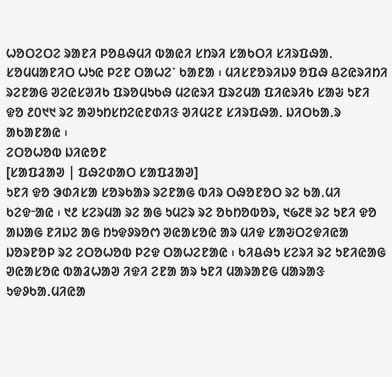ᱦᱚᱛᱮᱛᱮ ᱨᱟᱱᱤ ᱞᱚᱪᱷᱢᱤ ᱵᱟᱭᱤ ᱥᱴᱨᱤ ᱥᱟᱠᱛᱤ ᱥᱤᱨᱯᱷᱟᱹ ᱥᱚᱢᱢᱟᱱᱤᱛ ᱦᱩᱭ ᱞᱮᱱ ᱛᱟᱦᱮᱸ ᱠᱟᱱᱟ ᱾ ᱢᱤᱥᱱᱚᱨᱤᱡᱽ ᱚᱯᱷ ᱪᱮᱭᱨᱤᱴᱤ ᱨᱮᱱᱟᱜ ᱣᱮᱭᱥᱣᱤᱠ ᱯᱨᱚᱢᱩᱠᱷ ᱢᱮᱭᱨᱤ ᱯᱨᱮᱢᱟ ᱯᱤᱭᱨᱤᱠ ᱥᱟᱶ ᱩᱱᱤ ᱫᱚ ᱒᱐᱑᱑ ᱨᱮ ᱟᱣᱩᱴᱥᱴᱮᱭᱱᱰᱤᱝ ᱣᱤᱢᱮᱱ ᱥᱤᱨᱯᱷᱟᱹ ᱡᱤᱛᱠᱟᱹᱨ ᱟᱠᱟᱱᱟᱭ ᱾
ᱮᱛᱚᱦᱚᱵ ᱡᱤᱭᱚᱱ
[ᱥᱟᱯᱲᱟᱣ | ᱯᱷᱮᱰᱟᱛ ᱥᱟᱯᱲᱟᱣ]
ᱩᱱᱤ ᱫᱚ ᱳᱰᱤᱥᱟ ᱥᱚᱨᱠᱟᱨ ᱨᱮᱱᱟᱜ ᱵᱤᱨ ᱛᱷᱚᱱᱚᱛ ᱨᱮ ᱠᱟᱹᱢᱤ ᱠᱮᱫᱼᱟᱭ ᱾ ᱑᱒ ᱥᱮᱨᱢᱟ ᱨᱮ ᱟᱜ ᱩᱢᱮᱨ ᱨᱮ ᱚᱠᱴᱚᱵᱚᱨ, ᱑᱙᱗᱓ ᱨᱮ ᱩᱱᱤ ᱫᱚ ᱟᱡᱟᱜ ᱱᱤᱡᱮ ᱟᱜ ᱴᱩᱫᱽᱨᱚᱬ ᱣᱭᱟᱥᱚᱭ ᱟᱨ ᱢᱤᱫ ᱥᱟᱶᱛᱮᱫᱤᱭᱟ ᱡᱚᱨᱱᱚᱞ ᱨᱮ ᱮᱛᱚᱦᱚᱵ ᱞᱮᱫ ᱛᱟᱦᱮᱱᱟᱭ ᱾ ᱠᱤᱪᱷᱩ ᱥᱮᱨᱤ ᱨᱮ ᱩᱱᱤᱭᱟᱜ ᱣᱭᱟᱥᱚᱭ ᱵᱟᱲᱦᱟᱣ ᱤᱫᱤ ᱮᱱᱟ ᱟᱨ ᱩᱱᱤ ᱢᱟᱨᱟᱱᱜ ᱢᱟᱨᱟᱝ ᱩᱫᱽᱠᱟᱹᱢᱤᱭᱟ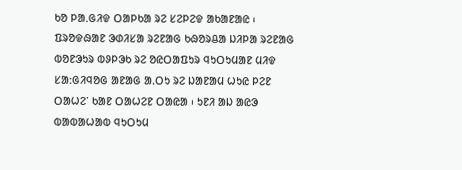ᱠᱚ ᱞᱟᱹᱜᱤᱫ ᱛᱟᱞᱠᱟ ᱨᱮ ᱥᱮᱞᱮᱫ ᱟᱠᱟᱱᱟᱭ ᱾
ᱯᱨᱚᱫᱷᱟᱱ ᱳᱰᱤᱥᱟ ᱨᱮᱱᱟᱜ ᱠᱷᱚᱨᱪᱟ ᱡᱤᱞᱟ ᱨᱮᱱᱟᱜ ᱵᱚᱱᱳᱩᱨ ᱵᱽᱞᱳᱠ ᱨᱮ ᱚᱭᱛᱟᱯᱩᱨ ᱧᱩᱛᱩᱢᱟᱱ ᱢᱤᱫ ᱥᱟᱺᱜᱤᱧᱚᱜ ᱟᱱᱟᱜ ᱟᱹᱛᱩ ᱨᱮ ᱡᱟᱱᱟᱢ ᱦᱩᱭ ᱞᱮᱱ ᱛᱟᱦᱮᱸ ᱠᱟᱱ ᱛᱟᱦᱮᱱ ᱛᱟᱭᱟ ᱾ ᱩᱱᱤ ᱟᱡ ᱟᱭᱳ ᱵᱟᱵᱟᱦᱟᱵ ᱧᱩᱛᱩᱢ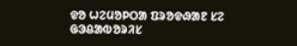ᱫᱚ ᱦᱮᱢᱚᱞᱛᱟ ᱯᱨᱚᱫᱷᱟᱱ ᱥᱮ ᱜᱳᱪᱟᱵᱚᱨᱤᱥ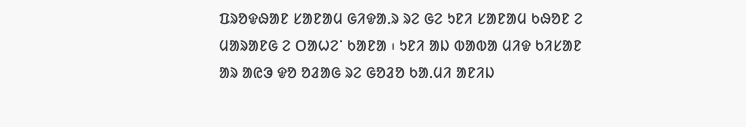ᱯᱨᱚᱫᱷᱟᱱ ᱥᱟᱱᱟᱢ ᱜᱤᱫᱟᱹᱨ ᱨᱮ ᱜᱮ ᱩᱱᱤ ᱥᱟᱱᱟᱢ ᱠᱷᱚᱱ ᱮ ᱢᱟᱨᱟᱱᱜ ᱮ ᱛᱟᱦᱮᱸ ᱠᱟᱱᱟ ᱾ ᱩᱱᱤ ᱟᱡ ᱵᱟᱵᱟ ᱢᱤᱫ ᱠᱤᱥᱟᱱ ᱟᱨ ᱟᱭᱳ ᱫᱚ ᱚᱲᱟᱜ ᱨᱮ ᱜᱚᱲᱚ ᱠᱟᱹᱢᱤ ᱟᱱᱤᱡ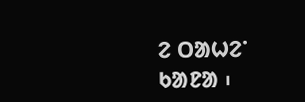ᱮ ᱛᱟᱦᱮᱸ ᱠᱟᱱᱟ ᱾